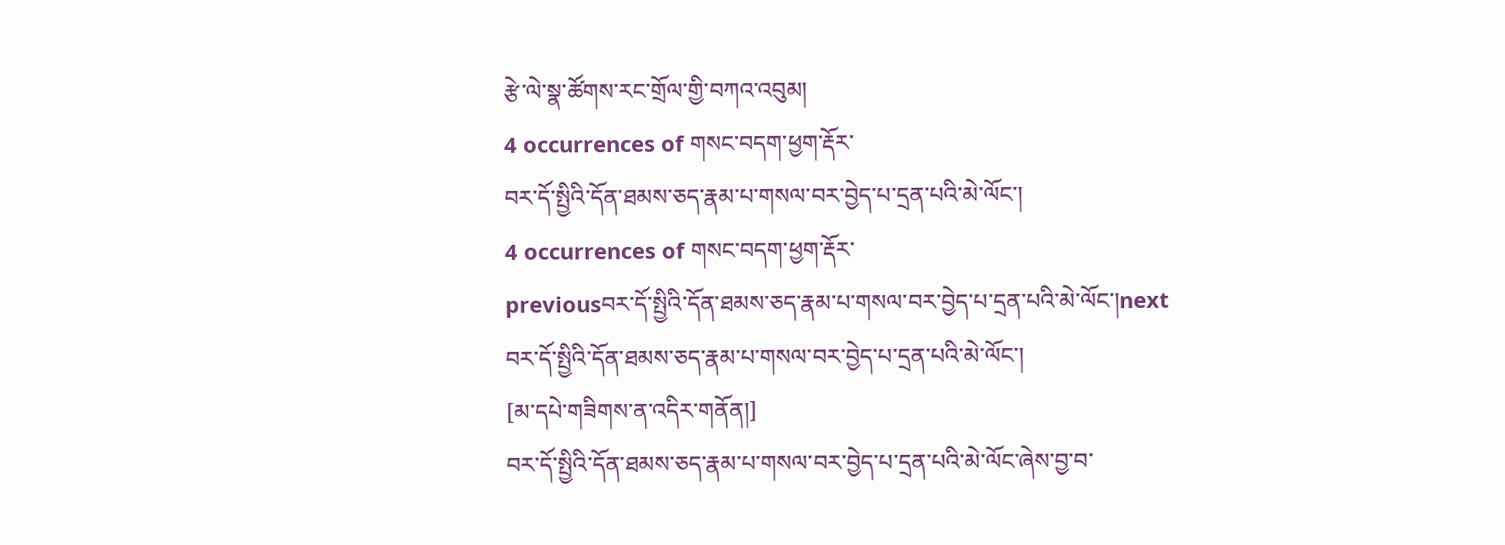རྩེ་ལེ་སྣ་ཚོགས་རང་གྲོལ་གྱི་བཀའ་འབུམ།
4 occurrences of གསང་བདག་ཕྱག་རྡོར་
བར་དོ་སྤྱིའི་དོན་ཐམས་ཅད་རྣམ་པ་གསལ་བར་བྱེད་པ་དྲན་པའི་མེ་ལོང་།
4 occurrences of གསང་བདག་ཕྱག་རྡོར་
previousབར་དོ་སྤྱིའི་དོན་ཐམས་ཅད་རྣམ་པ་གསལ་བར་བྱེད་པ་དྲན་པའི་མེ་ལོང་།next
བར་དོ་སྤྱིའི་དོན་ཐམས་ཅད་རྣམ་པ་གསལ་བར་བྱེད་པ་དྲན་པའི་མེ་ལོང་།
[མ་དཔེ་གཟིགས་ན་འདིར་གནོན།]
བར་དོ་སྤྱིའི་དོན་ཐམས་ཅད་རྣམ་པ་གསལ་བར་བྱེད་པ་དྲན་པའི་མེ་ལོང་ཞེས་བྱ་བ་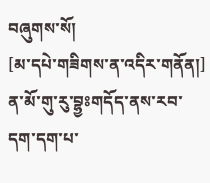བཞུགས་སོ།
[མ་དཔེ་གཟིགས་ན་འདིར་གནོན།]
ན་མོ་གུ་རུ་བྷྱཿགདོད་ནས་རབ་དག་དག་པ་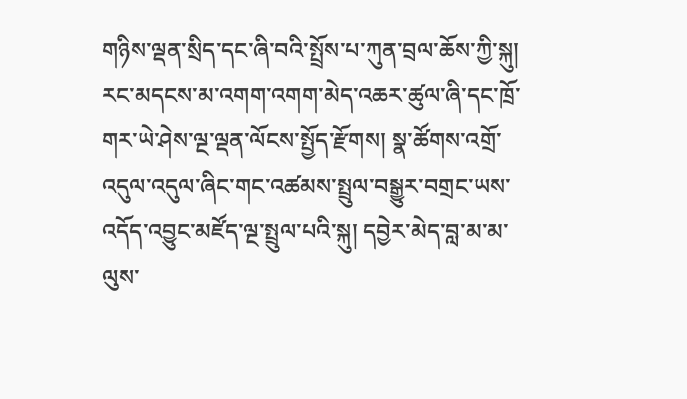གཉིས་ལྡན་སྲིད་དང་ཞི་བའི་སྤྲོས་པ་ཀུན་བྲལ་ཆོས་ཀྱི་སྐུ། རང་མདངས་མ་འགག་འགག་མེད་འཆར་ཚུལ་ཞི་དང་ཁྲོ་གར་ཡེ་ཤེས་ལྔ་ལྡན་ལོངས་སྤྱོད་རྫོགས། སྣ་ཚོགས་འགྲོ་འདུལ་འདུལ་ཞིང་གང་འཚམས་སྤྲུལ་བསྒྱུར་བགྲང་ཡས་འདོད་འབྱུང་མཛོད་ལྔ་སྤྲུལ་པའི་སྐུ། དབྱེར་མེད་བླ་མ་མ་ལུས་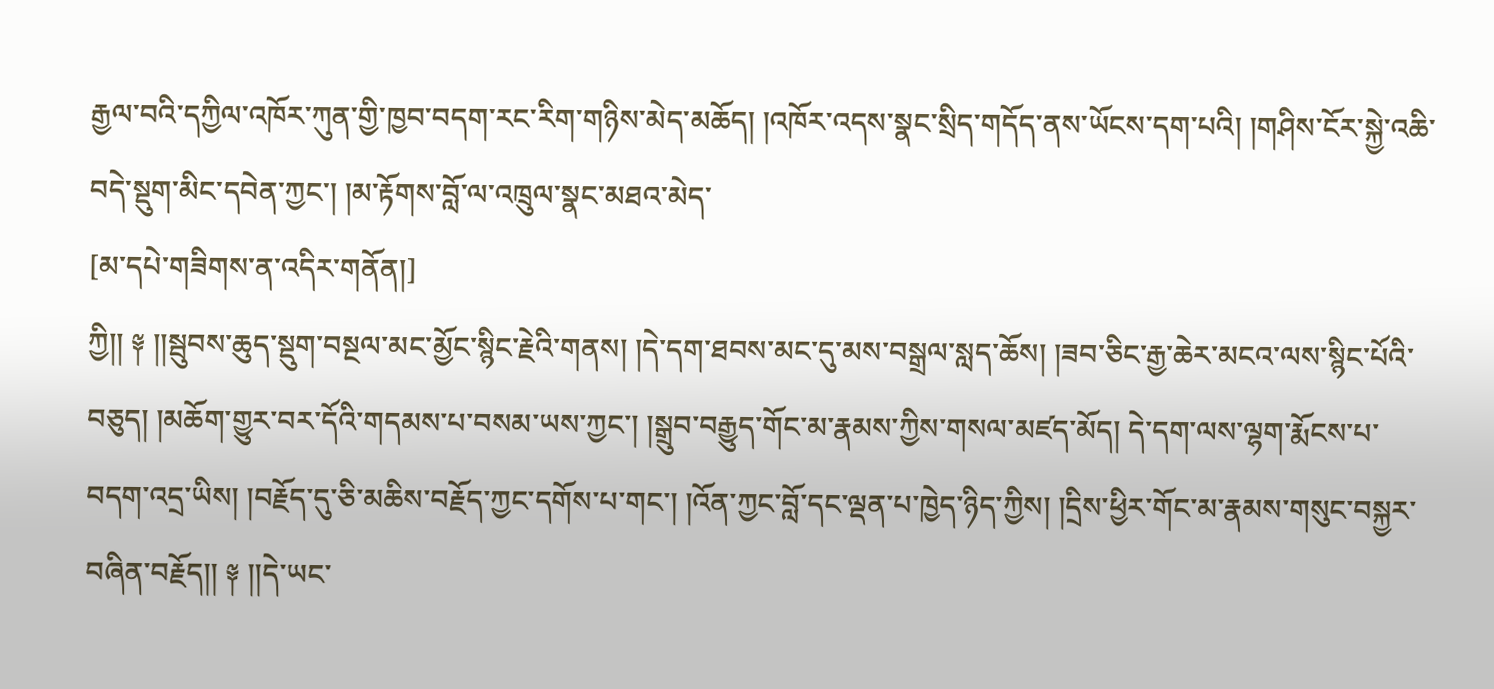རྒྱལ་བའི་དཀྱིལ་འཁོར་ཀུན་གྱི་ཁྱབ་བདག་རང་རིག་གཉིས་མེད་མཆོད། །འཁོར་འདས་སྣང་སྲིད་གདོད་ནས་ཡོངས་དག་པའི། །གཤིས་ངོར་སྐྱེ་འཆི་བདེ་སྡུག་མིང་དབེན་ཀྱང་། །མ་རྟོགས་བློ་ལ་འཁྲུལ་སྣང་མཐའ་མེད་
[མ་དཔེ་གཟིགས་ན་འདིར་གནོན།]
ཀྱི།། ༈ །།སྦུབས་ཆུད་སྡུག་བསྔལ་མང་མྱོང་སྙིང་རྗེའི་གནས། །དེ་དག་ཐབས་མང་དུ་མས་བསྒྲལ་སླད་ཆོས། །ཟབ་ཅིང་རྒྱ་ཆེར་མངའ་ལས་སྙིང་པོའི་བཅུད། །མཆོག་གྱུར་བར་དོའི་གདམས་པ་བསམ་ཡས་ཀྱང་། །སྒྲུབ་བརྒྱུད་གོང་མ་རྣམས་ཀྱིས་གསལ་མཛད་མོད། དེ་དག་ལས་ལྷག་རྨོངས་པ་བདག་འདྲ་ཡིས། །བརྗོད་དུ་ཅི་མཆིས་བརྗོད་ཀྱང་དགོས་པ་གང་། །འོན་ཀྱང་བློ་དང་ལྡན་པ་ཁྱེད་ཉིད་ཀྱིས། །དྲིས་ཕྱིར་གོང་མ་རྣམས་གསུང་བསྐྱར་བཞིན་བརྗོད།། ༈ །།དེ་ཡང་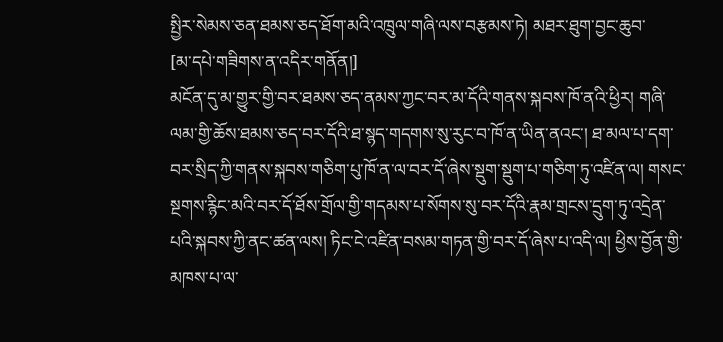སྤྱིར་སེམས་ཅན་ཐམས་ཅད་ཐོག་མའི་འཁྲུལ་གཞི་ལས་བརྩམས་ཏེ། མཐར་ཐུག་བྱང་ཆུབ་
[མ་དཔེ་གཟིགས་ན་འདིར་གནོན།]
མངོན་དུ་མ་གྱུར་གྱི་བར་ཐམས་ཅད་ནམས་ཀྱང་བར་མ་དོའི་གནས་སྐབས་ཁོ་ནའི་ཕྱིར། གཞི་ལམ་གྱི་ཆོས་ཐམས་ཅད་བར་དོའི་ཐ་སྙད་གདགས་སུ་རུང་བ་ཁོ་ན་ཡིན་ནའང་། ཐ་མལ་པ་དག་བར་སྲིད་ཀྱི་གནས་སྐབས་གཅིག་པུ་ཁོ་ན་ལ་བར་དོ་ཞེས་སྡུག་སྡུག་པ་གཅིག་ཏུ་འཛིན་ལ། གསང་སྔགས་རྙིང་མའི་བར་དོ་ཐོས་གྲོལ་གྱི་གདམས་པ་སོགས་སུ་བར་དོའི་རྣམ་གྲངས་དྲུག་ཏུ་འདྲེན་པའི་སྐབས་ཀྱི་ནང་ཚན་ལས། ཏིང་ངེ་འཛིན་བསམ་གཏན་གྱི་བར་དོ་ཞེས་པ་འདི་ལ། ཕྱིས་བྱོན་གྱི་མཁས་པ་ལ་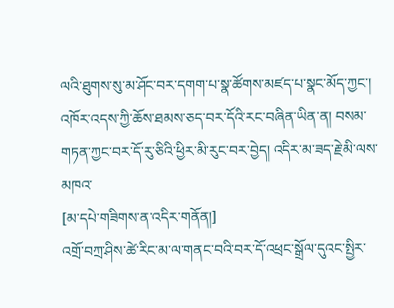ལའི་ཐུགས་སུ་མ་ཤོང་བར་དགག་པ་སྣ་ཚོགས་མཛད་པ་སྣང་མོད་ཀྱང་། འཁོར་འདས་ཀྱི་ཆོས་ཐམས་ཅད་བར་དོའི་རང་བཞིན་ཡིན་ན། བསམ་གཏན་ཀྱང་བར་དོ་རུ་ཅིའི་ཕྱིར་མི་རུང་བར་བྱེད། འདིར་མ་ཟད་རྗེ་མི་ལས་མཁའ་
[མ་དཔེ་གཟིགས་ན་འདིར་གནོན།]
འགྲོ་བཀྲ་ཤིས་ཚེ་རིང་མ་ལ་གནང་བའི་བར་དོ་འཕྲང་སྒྲོལ་དུའང་སྤྱིར་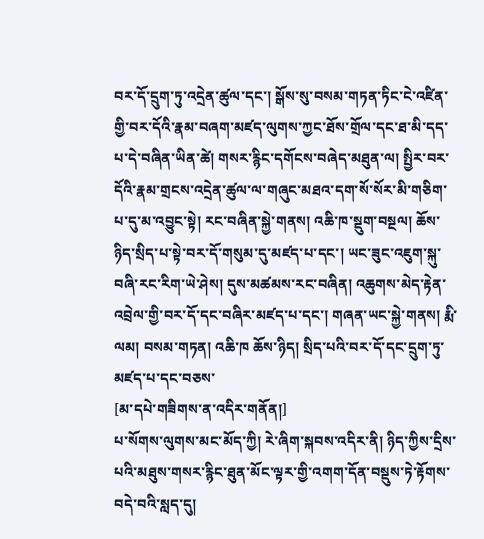བར་དོ་དྲུག་ཏུ་འདྲེན་ཚུལ་དང་། སྒོས་སུ་བསམ་གཏན་ཏིང་ངེ་འཛིན་གྱི་བར་དོའི་རྣམ་བཞག་མཛད་ལུགས་ཀྱང་ཐོས་གྲོལ་དང་ཐ་མི་དད་པ་དེ་བཞིན་ཡིན་ཚེ། གསར་རྙིང་དགོངས་བཞེད་མཐུན་ལ། སྤྱིར་བར་དོའི་རྣམ་གྲངས་འདྲེན་ཚུལ་ལ་གཞུང་མཐའ་དག་སོ་སོར་མི་གཅིག་པ་དུ་མ་འབྱུང་སྟེ། རང་བཞིན་སྐྱེ་གནས། འཆི་ཁ་སྡུག་བསྔལ། ཆོས་ཉིད་སྲིད་པ་སྟེ་བར་དོ་གསུམ་དུ་མཛད་པ་དང་། ཡང་ཟུང་འཇུག་སྐུ་བཞི་རང་རིག་ཡེ་ཤེས། དུས་མཚམས་རང་བཞིན། འཆུགས་མེད་རྟེན་འབྲེལ་གྱི་བར་དོ་དང་བཞིར་མཛད་པ་དང་། གཞན་ཡང་སྐྱེ་གནས། རྨི་ལམ། བསམ་གཏན། འཆི་ཁ ཆོས་ཉིད། སྲིད་པའི་བར་དོ་དང་དྲུག་ཏུ་མཛད་པ་དང་བཅས་
[མ་དཔེ་གཟིགས་ན་འདིར་གནོན།]
པ་སོགས་ལུགས་མང་མོད་ཀྱི། རེ་ཞིག་སྐབས་འདིར་ནི། ཉིད་ཀྱིས་དྲིས་པའི་མཐུས་གསར་རྙིང་ཐུན་མོང་ལྟར་གྱི་འགག་དོན་བསྡུས་ཏེ་རྟོགས་བདེ་བའི་སླད་དུ།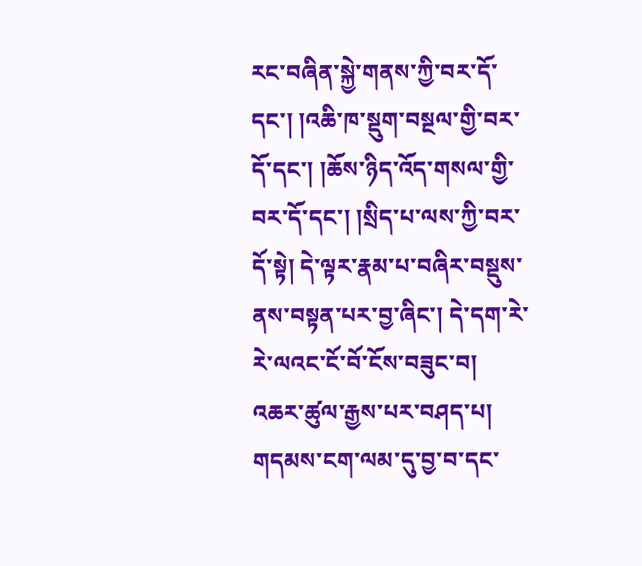རང་བཞིན་སྐྱེ་གནས་ཀྱི་བར་དོ་དང་། །འཆི་ཁ་སྡུག་བསྔལ་གྱི་བར་དོ་དང་། །ཆོས་ཉིད་འོད་གསལ་གྱི་བར་དོ་དང་། །སྲིད་པ་ལས་ཀྱི་བར་དོ་སྟེ། དེ་ལྟར་རྣམ་པ་བཞིར་བསྡུས་ནས་བསྟན་པར་བྱ་ཞིང་། དེ་དག་རེ་རེ་ལའང་ངོ་བོ་ངོས་བཟུང་བ། འཆར་ཚུལ་རྒྱས་པར་བཤད་པ། གདམས་ངག་ལམ་དུ་བྱ་བ་དང་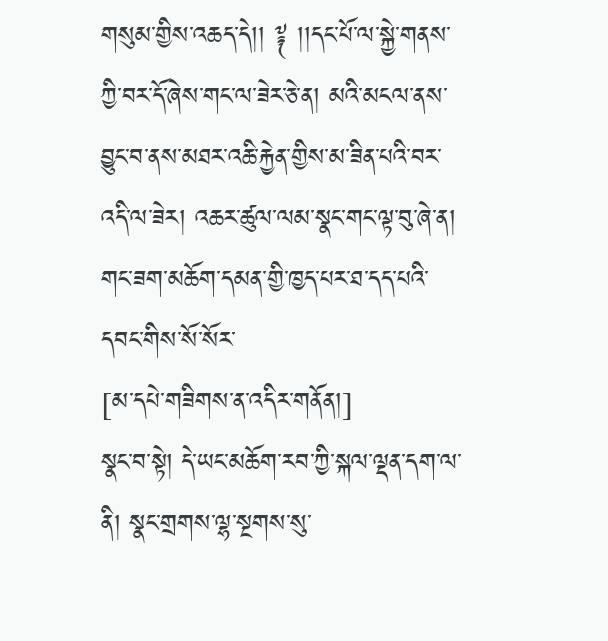གསུམ་གྱིས་འཆད་དེ།། ༈ །།དང་པོ་ལ་སྐྱེ་གནས་ཀྱི་བར་དོ་ཞེས་གང་ལ་ཟེར་ཅེ་ན། མའི་མངལ་ནས་བྱུང་བ་ནས་མཐར་འཆི་རྐྱེན་གྱིས་མ་ཟིན་པའི་བར་འདི་ལ་ཟེར། འཆར་ཚུལ་ལམ་སྣང་གང་ལྟ་བུ་ཞེ་ན། གང་ཟག་མཆོག་དམན་གྱི་ཁྱད་པར་ཐ་དད་པའི་དབང་གིས་སོ་སོར་
[མ་དཔེ་གཟིགས་ན་འདིར་གནོན།]
སྣང་བ་སྟེ། དེ་ཡང་མཆོག་རབ་ཀྱི་སྐལ་ལྡན་དག་ལ་ནི། སྣང་གྲགས་ལྷ་སྔགས་སུ་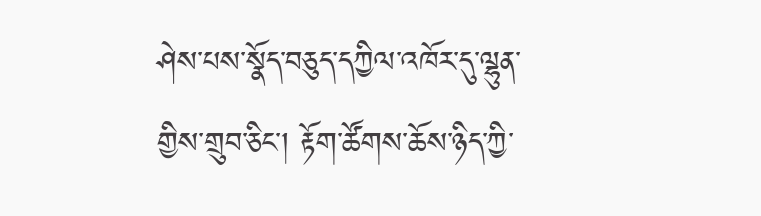ཤེས་པས་སྣོད་བཅུད་དཀྱིལ་འཁོར་དུ་ལྷུན་གྱིས་གྲུབ་ཅིང་། རྟོག་ཚོགས་ཆོས་ཉིད་ཀྱི་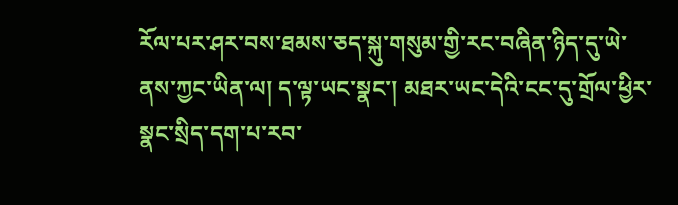རོལ་པར་ཤར་བས་ཐམས་ཅད་སྐུ་གསུམ་གྱི་རང་བཞིན་ཉིད་དུ་ཡེ་ནས་ཀྱང་ཡིན་ལ། ད་ལྟ་ཡང་སྣང་། མཐར་ཡང་དེའི་ངང་དུ་གྲོལ་ཕྱིར་སྣང་སྲིད་དག་པ་རབ་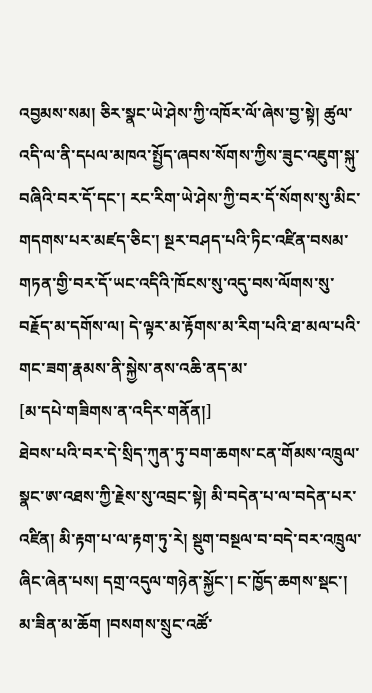འབྱམས་སམ། ཅིར་སྣང་ཡེ་ཤེས་ཀྱི་འཁོར་ལོ་ཞེས་བྱ་སྟེ། ཚུལ་འདི་ལ་ནི་དཔལ་མཁའ་སྤྱོད་ཞབས་སོགས་ཀྱིས་ཟུང་འཇུག་སྐུ་བཞིའི་བར་དོ་དང་། རང་རིག་ཡེ་ཤེས་ཀྱི་བར་དོ་སོགས་སུ་མིང་གདགས་པར་མཛད་ཅིང་། སྔར་བཤད་པའི་ཏིང་འཛིན་བསམ་གཏན་གྱི་བར་དོ་ཡང་འདིའི་ཁོངས་སུ་འདུ་བས་ལོགས་སུ་བརྗོད་མ་དགོས་ལ། དེ་ལྟར་མ་རྟོགས་མ་རིག་པའི་ཐ་མལ་པའི་གང་ཟག་རྣམས་ནི་སྐྱེས་ནས་འཆི་ནད་མ་
[མ་དཔེ་གཟིགས་ན་འདིར་གནོན།]
ཐེབས་པའི་བར་དེ་སྲིད་ཀུན་ཏུ་བག་ཆགས་ངན་གོམས་འཁྲུལ་སྣང་ཨ་འཐས་ཀྱི་རྗེས་སུ་འབྲང་སྟེ། མི་བདེན་པ་ལ་བདེན་པར་འཛིན། མི་རྟག་པ་ལ་རྟག་ཏུ་རེ། སྡུག་བསྔལ་བ་བདེ་བར་འཁྲུལ་ཞིང་ཞེན་པས། དགྲ་འདུལ་གཉེན་སྐྱོང་། ང་ཁྱོད་ཆགས་སྡང་། མ་ཟིན་མ་ཆོག །བསགས་སྲུང་འཚོ་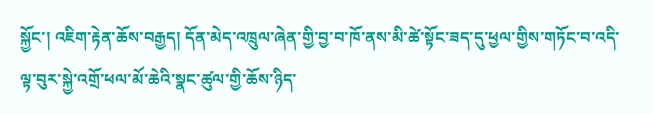སྐྱོང་། འཇིག་རྟེན་ཆོས་བརྒྱད། དོན་མེད་འཁྲུལ་ཞེན་གྱི་བྱ་བ་ཁོ་ནས་མི་ཚེ་སྟོང་ཟད་དུ་ཕྱལ་གྱིས་གཏོང་བ་འདི་ལྟ་བུར་སྐྱེ་འགྲོ་ཕལ་མོ་ཆེའི་སྣང་ཚུལ་གྱི་ཆོས་ཉིད་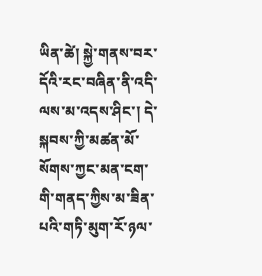ཡིན་ཚེ། སྐྱེ་གནས་བར་དོའི་རང་བཞིན་ནི་འདི་ལས་མ་འདས་ཤིང་། དེ་སྐབས་ཀྱི་མཚན་མོ་སོགས་ཀྱང་མན་ངག་གི་གནད་ཀྱིས་མ་ཟིན་པའི་གཏི་མུག་རོ་ཉལ་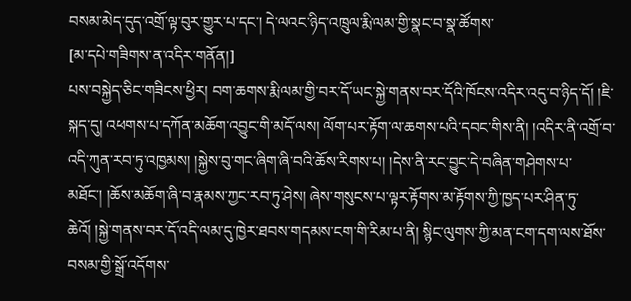བསམ་མེད་དུད་འགྲོ་ལྟ་བུར་གྱུར་པ་དང་། དེ་ལའང་ཉིད་འཁྲུལ་རྨི་ལམ་གྱི་སྣང་བ་སྣ་ཚོགས་
[མ་དཔེ་གཟིགས་ན་འདིར་གནོན།]
པས་བསྐྱེད་ཅིང་གཟིངས་ཕྱིར། བག་ཆགས་རྨི་ལམ་གྱི་བར་དོ་ཡང་སྐྱེ་གནས་བར་དོའི་ཁོངས་འདིར་འདུ་བ་ཉིད་དོ། །ཇི་སྐད་དུ། འཕགས་པ་དཀོན་མཆོག་འབྱུང་གི་མདོ་ལས། ལོག་པར་རྟོག་ལ་ཆགས་པའི་དབང་གིས་ནི། །འདིར་ནི་འགྲོ་བ་འདི་ཀུན་རབ་ཏུ་འཁྱམས། །སྐྱེས་བུ་གང་ཞིག་ཞི་བའི་ཆོས་རིགས་པ། །དེས་ནི་རང་བྱུང་དེ་བཞིན་གཤེགས་པ་མཐོང་། །ཆོས་མཆོག་ཞི་བ་རྣམས་ཀྱང་རབ་ཏུ་ཤེས། ཞེས་གསུངས་པ་ལྟར་རྟོགས་མ་རྟོགས་ཀྱི་ཁྱད་པར་ཤིན་ཏུ་ཆེའོ། །སྐྱེ་གནས་བར་དོ་འདི་ལམ་དུ་ཁྱེར་ཐབས་གདམས་ངག་གི་རིམ་པ་ནི། སྙིང་ལུགས་ཀྱི་མན་ངག་དག་ལས་ཐོས་བསམ་གྱི་སྒྲོ་འདོགས་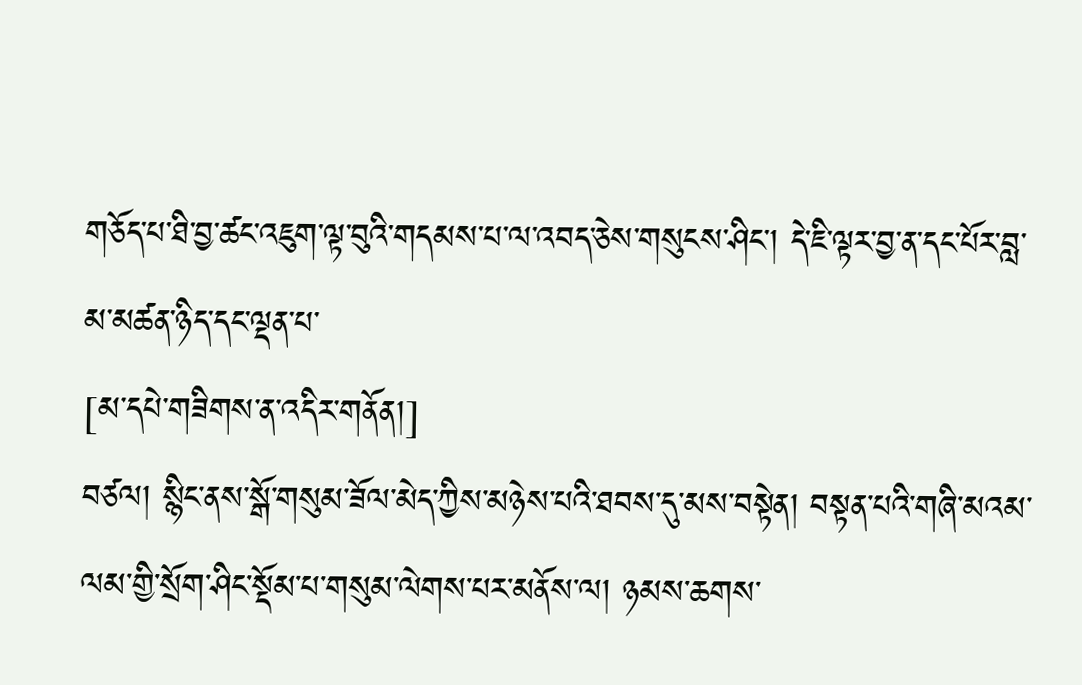གཅོད་པ་ཐི་བྱ་ཚང་འཇུག་ལྟ་བུའི་གདམས་པ་ལ་འབད་ཅེས་གསུངས་ཤིང་། དེ་ཇི་ལྟར་བྱ་ན་དང་པོར་བླ་མ་མཚན་ཉིད་དང་ལྡན་པ་
[མ་དཔེ་གཟིགས་ན་འདིར་གནོན།]
བཙལ། སྙིང་ནས་སྒོ་གསུམ་ཟོལ་མེད་ཀྱིས་མཉེས་པའི་ཐབས་དུ་མས་བསྟེན། བསྟན་པའི་གཞི་མའམ་ལམ་གྱི་སྲོག་ཤིང་སྡོམ་པ་གསུམ་ལེགས་པར་མནོས་ལ། ཉམས་ཆགས་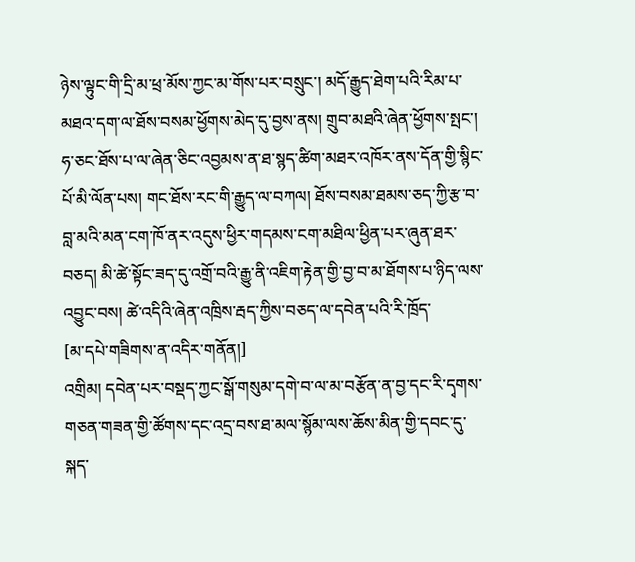ཉེས་ལྟུང་གི་དྲི་མ་ཕྲ་མོས་ཀྱང་མ་གོས་པར་བསྲུང་། མདོ་རྒྱུད་ཐེག་པའི་རིམ་པ་མཐའ་དག་ལ་ཐོས་བསམ་ཕྱོགས་མེད་དུ་བྱས་ནས། གྲུབ་མཐའི་ཞེན་ཕྱོགས་སྤང་། ཧ་ཅང་ཐོས་པ་ལ་ཞེན་ཅིང་འབྱམས་ན་ཐ་སྙད་ཚིག་མཐར་འཁོར་ནས་དོན་གྱི་སྙིང་པོ་མི་ལོན་པས། གང་ཐོས་རང་གི་རྒྱུད་ལ་བཀལ། ཐོས་བསམ་ཐམས་ཅད་ཀྱི་རྩ་བ་བླ་མའི་མན་ངག་ཁོ་ནར་འདུས་ཕྱིར་གདམས་ངག་མཐིལ་ཕྱིན་པར་ཞུན་ཐར་བཅད། མི་ཚེ་སྟོང་ཟད་དུ་འགྲོ་བའི་རྒྱུ་ནི་འཇིག་རྟེན་གྱི་བྱ་བ་མ་ཐོགས་པ་ཉིད་ལས་འབྱུང་བས། ཚེ་འདིའི་ཞེན་འཁྲིས་རྦད་ཀྱིས་བཅད་ལ་དབེན་པའི་རི་ཁྲོད་
[མ་དཔེ་གཟིགས་ན་འདིར་གནོན།]
འགྲིམ། དབེན་པར་བསྡད་ཀྱང་སྒོ་གསུམ་དགེ་བ་ལ་མ་བརྩོན་ན་བྱ་དང་རི་དྭགས་གཅན་གཟན་གྱི་ཚོགས་དང་འདྲ་བས་ཐ་མལ་སྙོམ་ལས་ཆོས་མིན་གྱི་དབང་དུ་སྐད་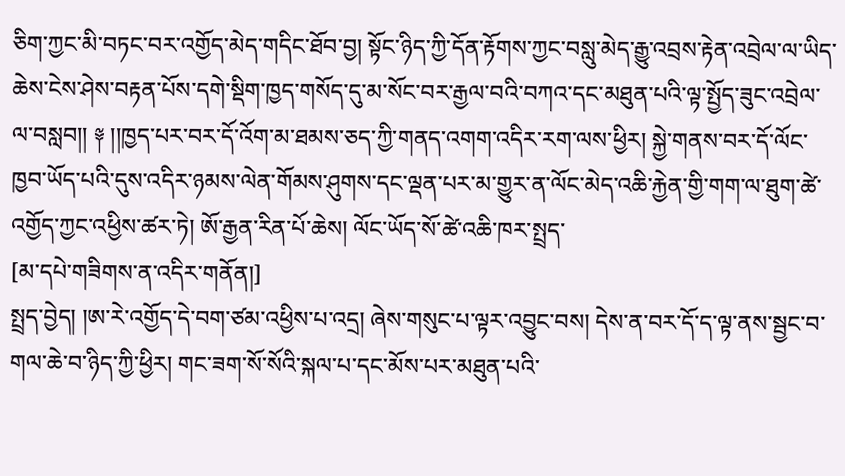ཅིག་ཀྱང་མི་བཏང་བར་འགྱོད་མེད་གདིང་ཐོབ་བྱ། སྟོང་ཉིད་ཀྱི་དོན་རྟོགས་ཀྱང་བསླུ་མེད་རྒྱུ་འབྲས་རྟེན་འབྲེལ་ལ་ཡིད་ཆེས་ངེས་ཤེས་བརྟན་པོས་དགེ་སྡིག་ཁྱད་གསོད་དུ་མ་སོང་བར་རྒྱལ་བའི་བཀའ་དང་མཐུན་པའི་ལྟ་སྤྱོད་ཟུང་འབྲེལ་ལ་བསླབ།། ༈ །།ཁྱད་པར་བར་དོ་འོག་མ་ཐམས་ཅད་ཀྱི་གནད་འགག་འདིར་རག་ལས་ཕྱིར། སྐྱེ་གནས་བར་དོ་ལོང་ཁྱབ་ཡོད་པའི་དུས་འདིར་ཉམས་ལེན་གོམས་ཤུགས་དང་ལྡན་པར་མ་གྱུར་ན་ལོང་མེད་འཆི་རྐྱེན་གྱི་གག་ལ་ཐུག་ཚེ་འགྱོད་ཀྱང་འཕྱིས་ཚར་ཏེ། ཨོ་རྒྱན་རིན་པོ་ཆེས། ལོང་ཡོད་སོ་ཚེ་འཆི་ཁར་སྤྲད་
[མ་དཔེ་གཟིགས་ན་འདིར་གནོན།]
སྤྲད་བྱེད། །ཨ་རེ་འགྱོད་དེ་བག་ཙམ་འཕྱིས་པ་འདྲ། ཞེས་གསུང་པ་ལྟར་འབྱུང་བས། དེས་ན་བར་དོ་ད་ལྟ་ནས་སྦྱང་བ་གལ་ཆེ་བ་ཉིད་ཀྱི་ཕྱིར། གང་ཟག་སོ་སོའི་སྐལ་པ་དང་མོས་པར་མཐུན་པའི་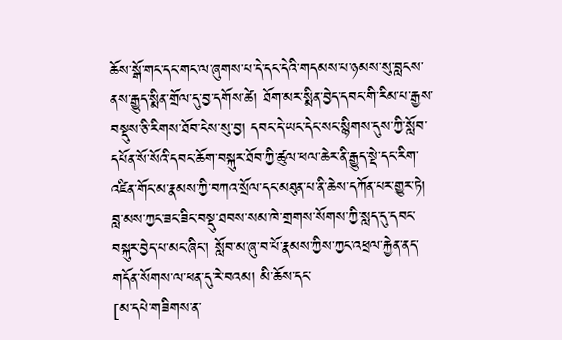ཆོས་སྒོ་གང་དང་གང་ལ་ཞུགས་པ་དེ་དང་དེའི་གདམས་པ་ཉམས་སུ་བླངས་ནས་རྒྱུད་སྨིན་གྲོལ་དུ་བྱ་དགོས་ཚེ། ཐོག་མར་སྨིན་བྱེད་དབང་གི་རིམ་པ་རྒྱས་བསྡུས་ཅི་རིགས་ཐོབ་ངེས་སུ་བྱ། དབང་དེ་ཡང་དེང་སང་སྙིགས་དུས་ཀྱི་སློབ་དཔོན་སོ་སོའི་དབང་ཆོག་བསྐུར་ཐོབ་ཀྱི་ཚུལ་ཕལ་ཆེར་ནི་རྒྱུད་སྡེ་དང་རིག་འཛིན་གོང་མ་རྣམས་ཀྱི་བཀའ་སྲོལ་དང་མཐུན་པ་ནི་ཆེས་དཀོན་པར་གྱུར་ཏེ། བླ་མས་ཀྱང་ཟང་ཟིང་བསྡུ་ཐབས་སམ་ཁེ་གྲགས་སོགས་ཀྱི་སླད་དུ་དབང་བསྐུར་བྱེད་པ་མང་ཞིང་། སློབ་མ་ཞུ་བ་པོ་རྣམས་ཀྱིས་ཀྱང་འཕྲལ་རྐྱེན་ནད་གདོན་སོགས་ལ་ཕན་དུ་རེ་བའམ། མི་ཆོས་དང་
[མ་དཔེ་གཟིགས་ན་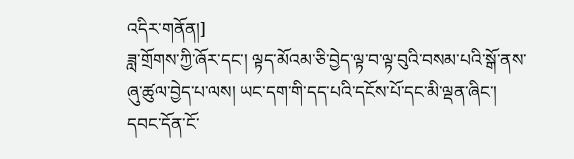འདིར་གནོན།]
ཟླ་གྲོགས་ཀྱི་ཞོར་དང་། ལྟད་མོའམ་ཅི་བྱེད་ལྟ་བ་ལྟ་བུའི་བསམ་པའི་སྒོ་ནས་ཞུ་ཚུལ་བྱེད་པ་ལས། ཡང་དག་གི་དད་པའི་དངོས་པོ་དང་མི་ལྡན་ཞིང་། དབང་དོན་ངོ་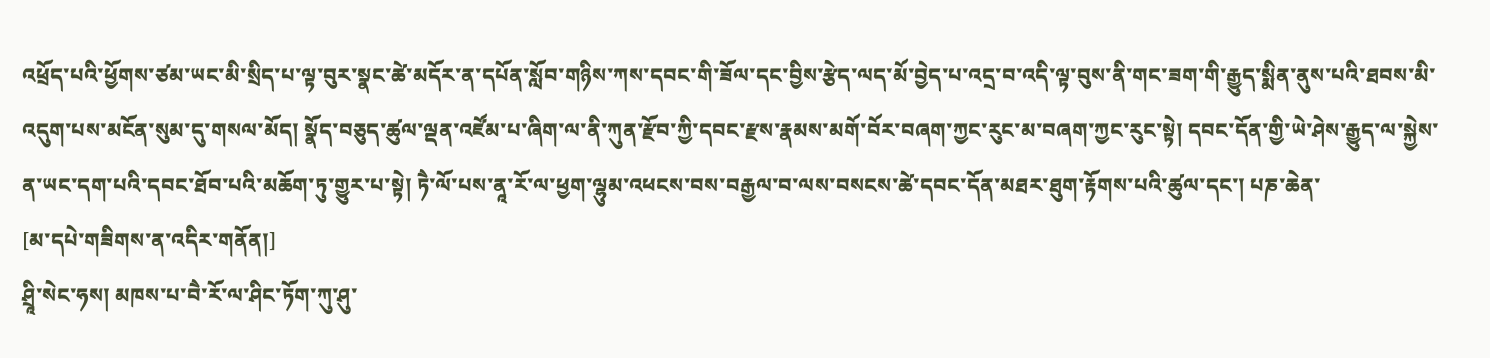འཕྲོད་པའི་ཕྱོགས་ཙམ་ཡང་མི་སྲིད་པ་ལྟ་བུར་སྣང་ཚེ་མདོར་ན་དཔོན་སློབ་གཉིས་ཀས་དབང་གི་ཟོལ་དང་བྱིས་རྩེད་ལད་མོ་བྱེད་པ་འདྲ་བ་འདི་ལྟ་བུས་ནི་གང་ཟག་གི་རྒྱུད་སྨིན་ནུས་པའི་ཐབས་མི་འདུག་པས་མངོན་སུམ་དུ་གསལ་མོད། སྣོད་བཅུད་ཚུལ་ལྡན་འཛོམ་པ་ཞིག་ལ་ནི་ཀུན་རྫོབ་ཀྱི་དབང་རྫས་རྣམས་མགོ་བོར་བཞག་ཀྱང་རུང་མ་བཞག་ཀྱང་རུང་སྟེ། དབང་དོན་གྱི་ཡེ་ཤེས་རྒྱུད་ལ་སྐྱེས་ན་ཡང་དག་པའི་དབང་ཐོབ་པའི་མཆོག་ཏུ་གྱུར་པ་སྟེ། ཏཻ་ལོ་པས་ནཱ་རོ་ལ་ཕྱག་ལྷུམ་འཕངས་བས་བརྒྱལ་བ་ལས་བསངས་ཚེ་དབང་དོན་མཐར་ཐུག་རྟོགས་པའི་ཚུལ་དང་། པཎ་ཆེན་
[མ་དཔེ་གཟིགས་ན་འདིར་གནོན།]
ཤྲཱི་སེང་ཧས། མཁས་པ་བཻ་རོ་ལ་ཤིང་ཏོག་ཀུ་ཤུ་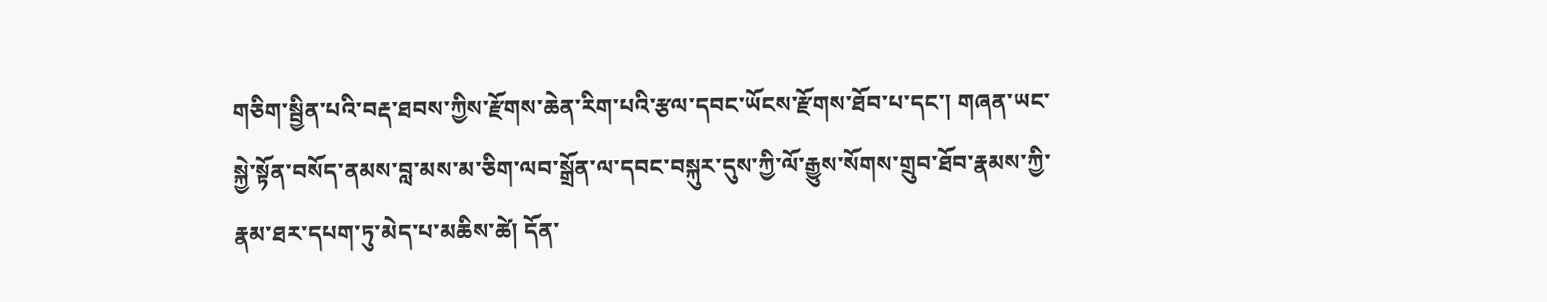གཅིག་སྦྱིན་པའི་བརྡ་ཐབས་ཀྱིས་རྫོགས་ཆེན་རིག་པའི་རྩལ་དབང་ཡོངས་རྫོགས་ཐོབ་པ་དང་། གཞན་ཡང་སྐྱེ་སྟོན་བསོད་ནམས་བླ་མས་མ་ཅིག་ལབ་སྒྲོན་ལ་དབང་བསྐུར་དུས་ཀྱི་ལོ་རྒྱུས་སོགས་གྲུབ་ཐོབ་རྣམས་ཀྱི་རྣམ་ཐར་དཔག་ཏུ་མེད་པ་མཆིས་ཚེ། དོན་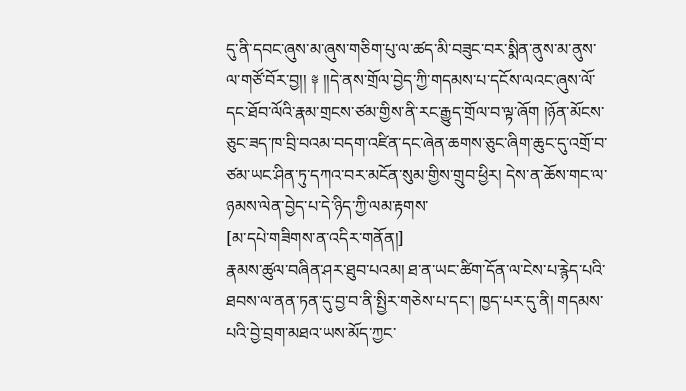དུ་ནི་དབང་ཞུས་མ་ཞུས་གཅིག་པུ་ལ་ཚད་མི་བཟུང་བར་སྨིན་ནུས་མ་ནུས་ལ་གཙོ་བོར་བྱ།། ༈ །།དེ་ནས་གྲོལ་བྱེད་ཀྱི་གདམས་པ་དངོས་ལའང་ཞུས་ལོ་དང་ཐོབ་ལོའི་རྣམ་གྲངས་ཙམ་གྱིས་ནི་རང་རྒྱུད་གྲོལ་བ་ལྟ་ཞོག །ཉོན་མོངས་ཅུང་ཟད་ཁ་བྲི་བའམ་བདག་འཛིན་དང་ཞེན་ཆགས་ཅུང་ཞིག་ཆུང་དུ་འགྲོ་བ་ཙམ་ཡང་ཤིན་ཏུ་དཀའ་བར་མངོན་སུམ་གྱིས་གྲུབ་ཕྱིར། དེས་ན་ཆོས་གང་ལ་ཉམས་ལེན་བྱེད་པ་དེ་ཉིད་ཀྱི་ལམ་རྟགས་
[མ་དཔེ་གཟིགས་ན་འདིར་གནོན།]
རྣམས་ཚུལ་བཞིན་ཤར་ཐུབ་པའམ། ཐ་ན་ཡང་ཚིག་དོན་ལ་ངེས་པ་རྙེད་པའི་ཐབས་ལ་ནན་ཏན་དུ་བྱ་བ་ནི་སྤྱིར་གཅེས་པ་དང་། ཁྱད་པར་དུ་ནི། གདམས་པའི་བྱེ་བྲག་མཐའ་ཡས་མོད་ཀྱང་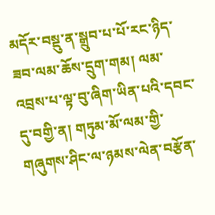མདོར་བསྡུ་ན་སྒྲུབ་པ་པོ་རང་ཉིད་ཟབ་ལམ་ཆོས་དྲུག་གམ། ལམ་འབྲས་པ་ལྟ་བུ་ཞིག་ཡིན་པའི་དབང་དུ་བགྱི་ན། གཏུམ་མོ་ལམ་གྱི་གཞུགས་ཤིང་ལ་ཉམས་ལེན་བརྩོན་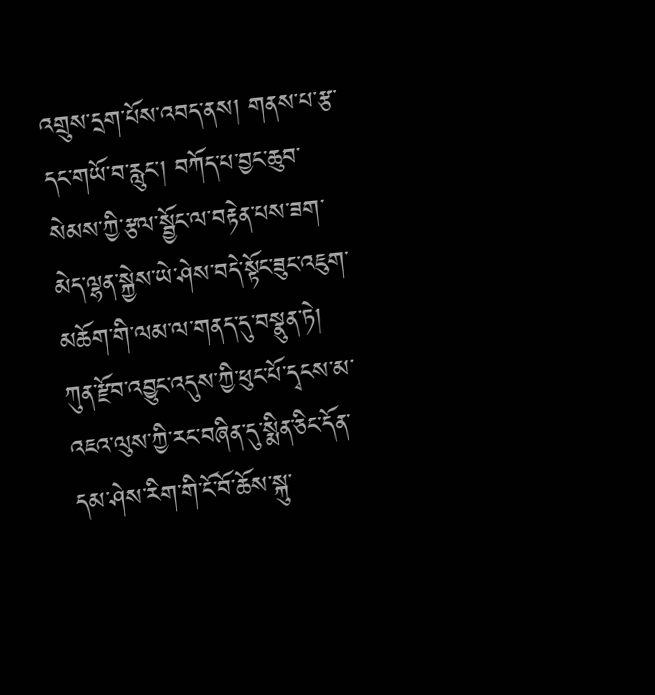འགྲུས་དྲག་པོས་འབད་ནས། གནས་པ་རྩ་དང་གཡོ་བ་རླུང་། བཀོད་པ་བྱང་ཆུབ་སེམས་ཀྱི་རྩལ་སྦྱོང་ལ་བརྟེན་པས་ཟག་མེད་ལྷན་སྐྱེས་ཡེ་ཤེས་བདེ་སྟོང་ཟུང་འཇུག་མཆོག་གི་ལམ་ལ་གནད་དུ་བསྣུན་ཏེ། ཀུན་རྫོབ་འབྱུང་འདུས་ཀྱི་ཕུང་པོ་དྭངས་མ་འཇའ་ལུས་ཀྱི་རང་བཞིན་དུ་སྨིན་ཅིང་དོན་དམ་ཤེས་རིག་གི་ངོ་བོ་ཆོས་སྐུ་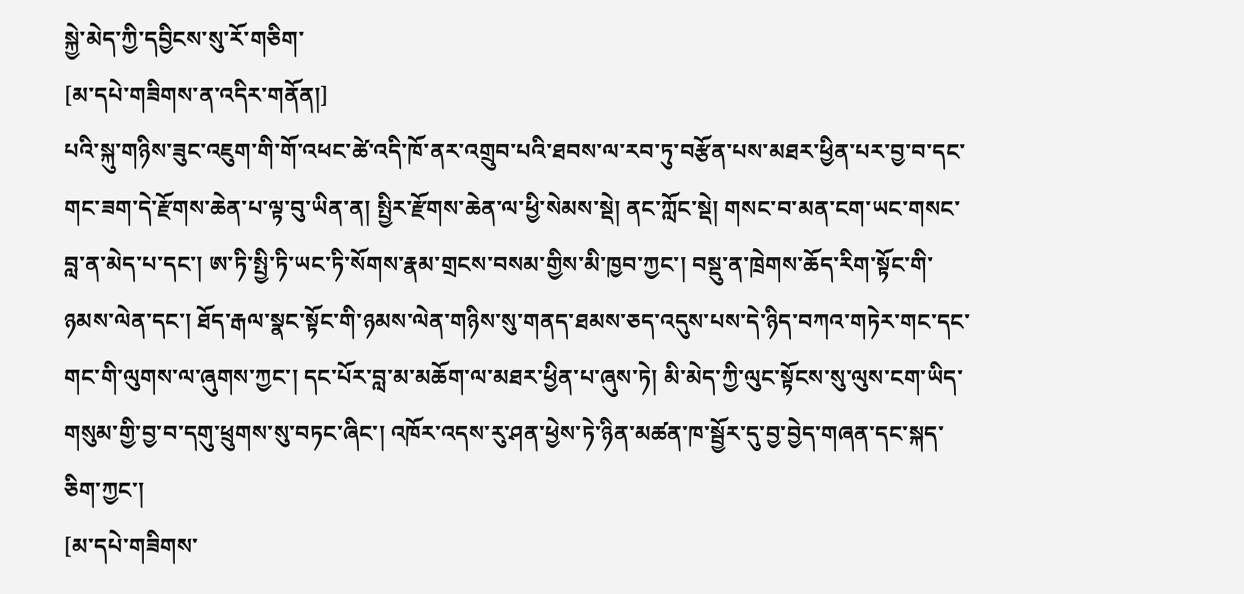སྐྱེ་མེད་ཀྱི་དབྱིངས་སུ་རོ་གཅིག་
[མ་དཔེ་གཟིགས་ན་འདིར་གནོན།]
པའི་སྐུ་གཉིས་ཟུང་འཇུག་གི་གོ་འཕང་ཚེ་འདི་ཁོ་ནར་འགྲུབ་པའི་ཐབས་ལ་རབ་ཏུ་བརྩོན་པས་མཐར་ཕྱིན་པར་བྱ་བ་དང་གང་ཟག་དེ་རྫོགས་ཆེན་པ་ལྟ་བུ་ཡིན་ན། སྤྱིར་རྫོགས་ཆེན་ལ་ཕྱི་སེམས་སྡེ། ནང་ཀློང་སྡེ། གསང་བ་མན་ངག་ཡང་གསང་བླ་ན་མེད་པ་དང་། ཨ་ཏི་སྤྱི་ཏི་ཡང་ཏི་སོགས་རྣམ་གྲངས་བསམ་གྱིས་མི་ཁྱབ་ཀྱང་། བསྡུ་ན་ཁྲེགས་ཆོད་རིག་སྟོང་གི་ཉམས་ལེན་དང་། ཐོད་རྒལ་སྣང་སྟོང་གི་ཉམས་ལེན་གཉིས་སུ་གནད་ཐམས་ཅད་འདུས་པས་དེ་ཉིད་བཀའ་གཏེར་གང་དང་གང་གི་ལུགས་ལ་ཞུགས་ཀྱང་། དང་པོར་བླ་མ་མཆོག་ལ་མཐར་ཕྱིན་པ་ཞུས་ཏེ། མི་མེད་ཀྱི་ལུང་སྟོངས་སུ་ལུས་ངག་ཡིད་གསུམ་གྱི་བྱ་བ་དགུ་ཕྲུགས་སུ་བཏང་ཞིང་། འཁོར་འདས་རུ་ཤན་ཕྱེས་ཏེ་ཉིན་མཚན་ཁ་སྦྱོར་དུ་བྱ་བྱེད་གཞན་དང་སྐད་ཅིག་ཀྱང་།
[མ་དཔེ་གཟིགས་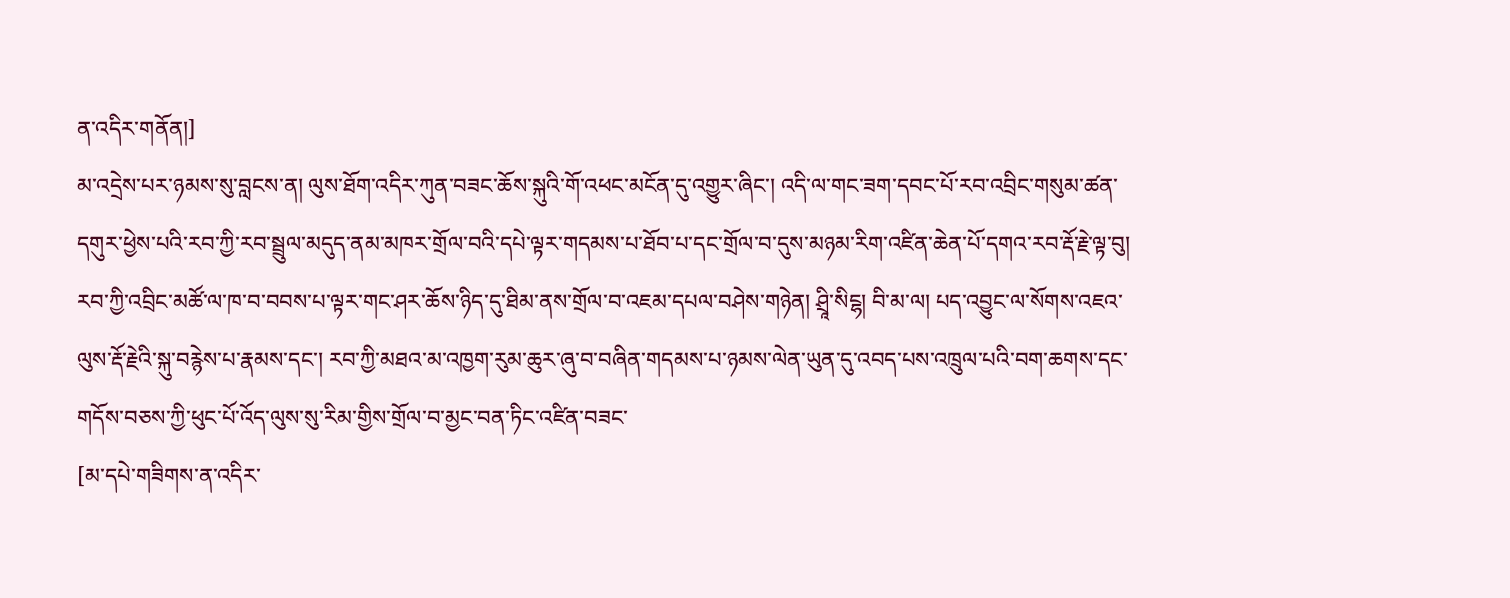ན་འདིར་གནོན།]
མ་འདྲེས་པར་ཉམས་སུ་བླངས་ན། ལུས་ཐོག་འདིར་ཀུན་བཟང་ཆོས་སྐུའི་གོ་འཕང་མངོན་དུ་འགྱུར་ཞིང་། འདི་ལ་གང་ཟག་དབང་པོ་རབ་འབྲིང་གསུམ་ཚན་དགུར་ཕྱེས་པའི་རབ་ཀྱི་རབ་སྦྲུལ་མདུད་ནམ་མཁར་གྲོལ་བའི་དཔེ་ལྟར་གདམས་པ་ཐོབ་པ་དང་གྲོལ་བ་དུས་མཉམ་རིག་འཛིན་ཆེན་པོ་དགའ་རབ་རྡོ་རྗེ་ལྟ་བུ། རབ་ཀྱི་འབྲིང་མཚོ་ལ་ཁ་བ་བབས་པ་ལྟར་གང་ཤར་ཆོས་ཉིད་དུ་ཐིམ་ནས་གྲོལ་བ་འཇམ་དཔལ་བཤེས་གཉེན། ཤྲཱི་སིངྷ། བི་མ་ལ། པད་འབྱུང་ལ་སོགས་འཇའ་ལུས་རྡོ་རྗེའི་སྐུ་བརྙེས་པ་རྣམས་དང་། རབ་ཀྱི་མཐའ་མ་འཁྱག་རུམ་ཆུར་ཞུ་བ་བཞིན་གདམས་པ་ཉམས་ལེན་ཡུན་དུ་འབད་པས་འཁྲུལ་པའི་བག་ཆགས་དང་གདོས་བཅས་ཀྱི་ཕུང་པོ་འོད་ལུས་སུ་རིམ་གྱིས་གྲོལ་བ་མྱང་བན་ཏིང་འཛིན་བཟང་
[མ་དཔེ་གཟིགས་ན་འདིར་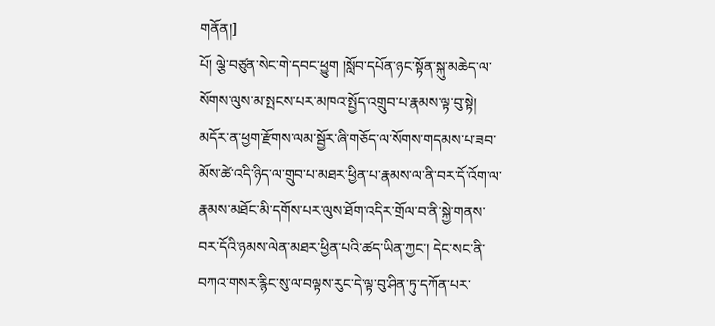གནོན།]
པོ། ལྕེ་བཙུན་སེང་གེ་དབང་ཕྱུག །སློབ་དཔོན་ཉང་སྟོན་སྐུ་མཆེད་ལ་སོགས་ལུས་མ་སྤངས་པར་མཁའ་སྤྱོད་འགྲུབ་པ་རྣམས་ལྟ་བུ་སྟེ། མདོར་ན་ཕྱག་རྫོགས་ལམ་སྦྱོར་ཞི་གཅོད་ལ་སོགས་གདམས་པ་ཟབ་མོས་ཚེ་འདི་ཉིད་ལ་གྲུབ་པ་མཐར་ཕྱིན་པ་རྣམས་ལ་ནི་བར་དོ་འོག་ལ་རྣམས་མཐོང་མི་དགོས་པར་ལུས་ཐོག་འདིར་གྲོལ་བ་ནི་སྐྱེ་གནས་བར་དོའི་ཉམས་ལེན་མཐར་ཕྱིན་པའི་ཚད་ཡིན་ཀྱང་། དེང་སང་ནི་བཀའ་གསར་རྙིང་སུ་ལ་བལྟས་རུང་དེ་ལྟ་བུ་ཤིན་ཏུ་དཀོན་པར་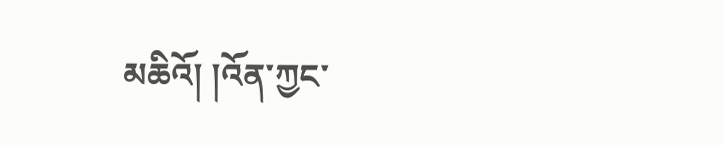མཆིའོ། །འོན་ཀྱང་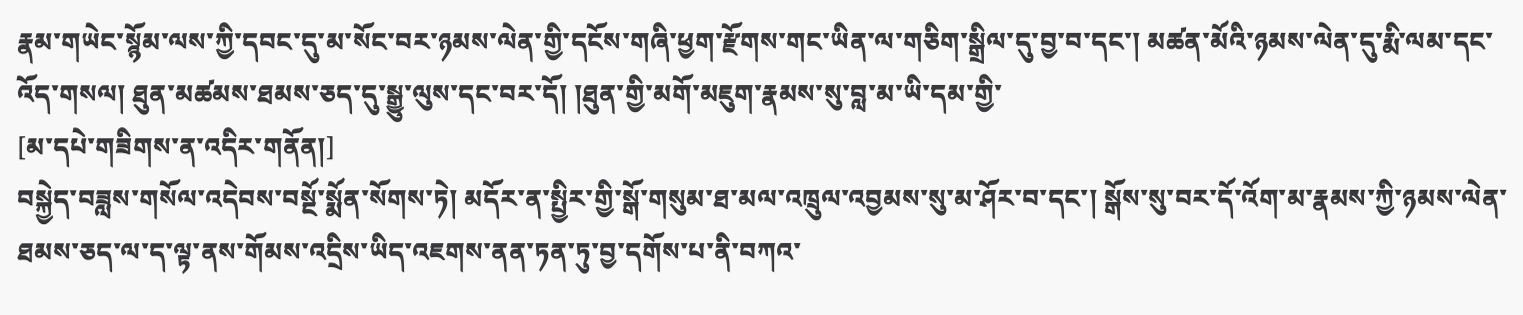རྣམ་གཡེང་སྙོམ་ལས་ཀྱི་དབང་དུ་མ་སོང་བར་ཉམས་ལེན་གྱི་དངོས་གཞི་ཕྱག་རྫོགས་གང་ཡིན་ལ་གཅིག་སྒྲིལ་དུ་བྱ་བ་དང་། མཚན་མོའི་ཉམས་ལེན་དུ་རྨི་ལམ་དང་འོད་གསལ། ཐུན་མཚམས་ཐམས་ཅད་དུ་སྒྱུ་ལུས་དང་བར་དོ། །ཐུན་གྱི་མགོ་མཇུག་རྣམས་སུ་བླ་མ་ཡི་དམ་གྱི་
[མ་དཔེ་གཟིགས་ན་འདིར་གནོན།]
བསྐྱེད་བཟླས་གསོལ་འདེབས་བསྔོ་སྨོན་སོགས་ཏེ། མདོར་ན་སྤྱིར་གྱི་སྒོ་གསུམ་ཐ་མལ་འཁྲུལ་འབྱམས་སུ་མ་ཤོར་བ་དང་། སྒོས་སུ་བར་དོ་འོག་མ་རྣམས་ཀྱི་ཉམས་ལེན་ཐམས་ཅད་ལ་ད་ལྟ་ནས་གོམས་འདྲིས་ཡིད་འཇགས་ནན་ཏན་ཏུ་བྱ་དགོས་པ་ནི་བཀའ་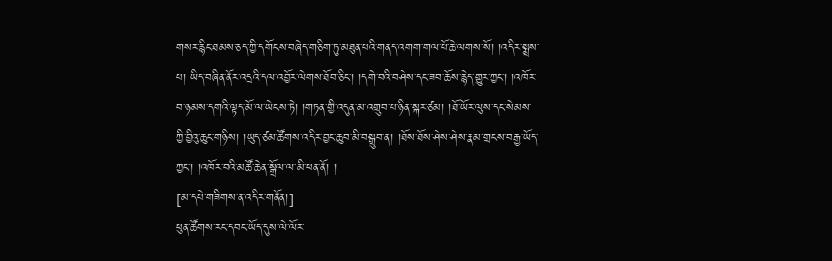གསར་རྙིང་ཐམས་ཅད་ཀྱི་དགོངས་བཞེད་གཅིག་ཏུ་མཐུན་པའི་གནད་འགག་གལ་པོ་ཆེ་ལགས་སོ། །འདིར་སྨྲས་པ། ཡིད་བཞིན་ནོར་འདྲའི་དལ་འབྱོར་ལེགས་ཐོབ་ཅིང་། །དགེ་བའི་བཤེས་དང་ཟབ་ཆོས་རྙེད་གྱུར་ཀྱང་། །འཁོར་བ་ཉམས་དགའི་ལྟད་མོ་ལ་ཡེངས་ཏེ། །གཏན་གྱི་འདུན་མ་འགྲུབ་པ་ཉིན་སྐར་ཙམ། །ཐོ་ཡོར་ལུས་དང་སེམས་ཀྱི་བྱིའུ་ཆུང་གཉིས། །ཡུད་ཙམ་ཚོགས་འདིར་བྱང་ཆུབ་མི་བསྒྲུབ་ན། །ཐོས་ཐོས་ཤེས་ཤེས་རྣམ་གྲངས་བརྒྱ་ཡོད་ཀྱང་། །འཁོར་བའི་མཚོ་ཆེན་སྒྲོལ་ལ་མི་ཕན་ནོ། །
[མ་དཔེ་གཟིགས་ན་འདིར་གནོན།]
ཕུན་ཚོགས་རང་དབང་ཡོད་དུས་ལེ་ལོར་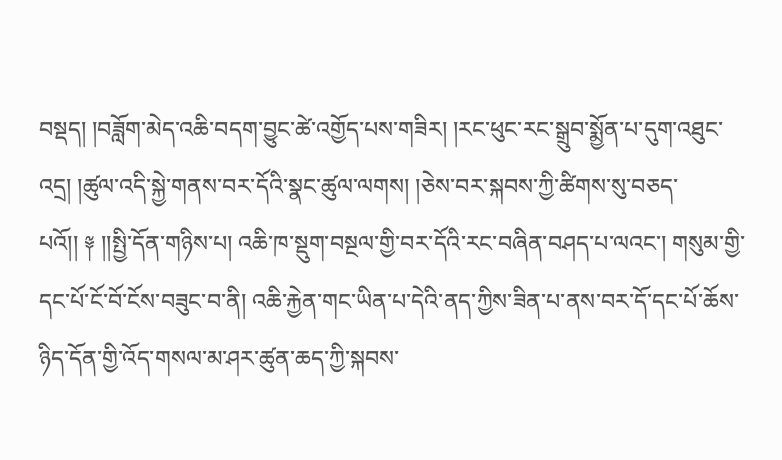བསྡད། །བཟློག་མེད་འཆི་བདག་བྱུང་ཚེ་འགྱོད་པས་གཟིར། །རང་ཕུང་རང་སྒྲུབ་སྨྱོན་པ་དུག་འཐུང་འདྲ། །ཚུལ་འདི་སྐྱེ་གནས་བར་དོའི་སྣང་ཚུལ་ལགས། །ཅེས་བར་སྐབས་ཀྱི་ཚིགས་སུ་བཅད་པའོ།། ༈ །།སྤྱི་དོན་གཉིས་པ། འཆི་ཁ་སྡུག་བསྔལ་གྱི་བར་དོའི་རང་བཞིན་བཤད་པ་ལའང་། གསུམ་གྱི་དང་པོ་ངོ་བོ་ངོས་བཟུང་བ་ནི། འཆི་རྐྱེན་གང་ཡིན་པ་དེའི་ནད་ཀྱིས་ཟིན་པ་ནས་བར་དོ་དང་པོ་ཆོས་ཉིད་དོན་གྱི་འོད་གསལ་མ་ཤར་ཚུན་ཆད་ཀྱི་སྐབས་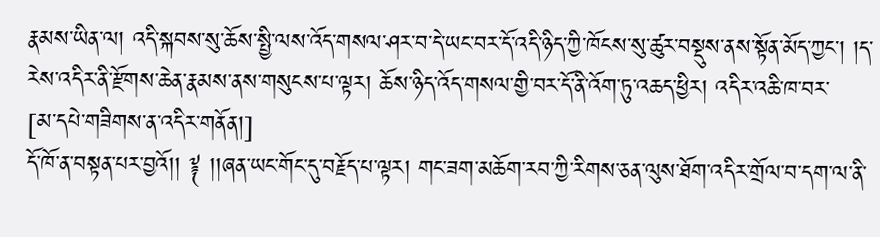རྣམས་ཡིན་ལ། འདི་སྐབས་སུ་ཆོས་སྤྱི་ལས་འོད་གསལ་ཤར་བ་དེ་ཡང་བར་དོ་འདི་ཉིད་ཀྱི་ཁོངས་སུ་ཚུར་བསྡུས་ནས་སྟོན་མོད་ཀྱང་། །ད་རེས་འདིར་ནི་རྫོགས་ཆེན་རྣམས་ནས་གསུངས་པ་ལྟར། ཆོས་ཉིད་འོད་གསལ་གྱི་བར་དོ་ནི་འོག་ཏུ་འཆད་ཕྱིར། འདིར་འཆི་ཁ་བར་
[མ་དཔེ་གཟིགས་ན་འདིར་གནོན།]
དོ་ཁོ་ན་བསྟན་པར་བྱའོ།། ༈ །།ཞན་ཡང་གོང་དུ་བརྗོད་པ་ལྟར། གང་ཟག་མཆོག་རབ་ཀྱི་རིགས་ཅན་ལུས་ཐོག་འདིར་གྲོལ་བ་དག་ལ་ནི་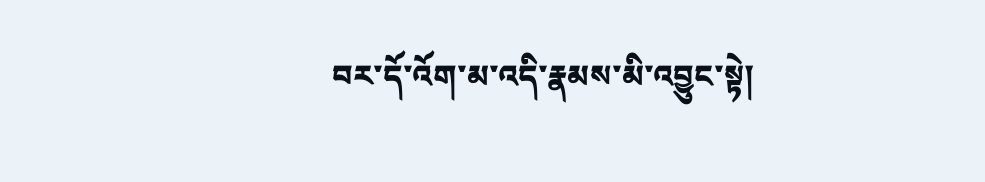བར་དོ་འོག་མ་འདི་རྣམས་མི་འབྱུང་སྟེ།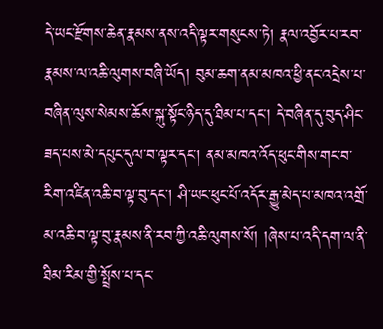དེ་ཡང་རྫོགས་ཆེན་རྣམས་ནས་འདི་ལྟར་གསུངས་ཏེ། རྣལ་འབྱོར་པ་རབ་རྣམས་ལ་འཆི་ལུགས་བཞི་ཡོད། བུམ་ཆག་ནམ་མཁའ་ཕྱི་ནང་འདྲེས་པ་བཞིན་ལུས་སེམས་ཆོས་སྐུ་སྟོང་ཉིད་དུ་ཐིམ་པ་དང་། དེ་བཞིན་དུ་བུད་ཤིང་ཟད་པས་མེ་དཔུང་དུལ་བ་ལྟར་དང་། ནམ་མཁའ་འོད་ཕུང་གིས་གང་བ་རིག་འཛིན་འཆི་བ་ལྟ་བུ་དང་། ཤི་ཡང་ཕུང་པོ་འདོར་རྒྱུ་མེད་པ་མཁའ་འགྲོ་མ་འཆི་བ་ལྟ་བུ་རྣམས་ནི་རབ་ཀྱི་འཆི་ལུགས་སོ། །ཞེས་པ་འདི་དག་ལ་ནི་ཐིམ་རིམ་གྱི་སྤྲོས་པ་དང་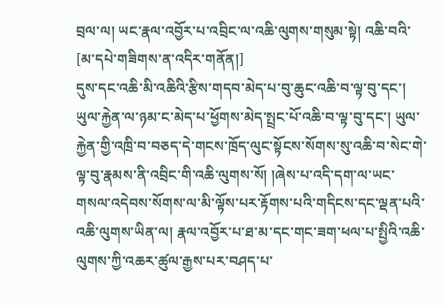བྲལ་ལ། ཡང་རྣལ་འབྱོར་པ་འབྲིང་ལ་འཆི་ལུགས་གསུམ་སྟེ། འཆི་བའི་
[མ་དཔེ་གཟིགས་ན་འདིར་གནོན།]
དུས་དང་འཆི་མི་འཆིའི་རྩིས་གདབ་མེད་པ་བུ་ཆུང་འཆི་བ་ལྟ་བུ་དང་། ཡུལ་རྐྱེན་ལ་ཉམ་ང་མེད་པ་ཕྱོགས་མེད་སྤྲང་པོ་འཆི་བ་ལྟ་བུ་དང་། ཡུལ་རྐྱེན་གྱི་འཁྲི་བ་བཅད་དེ་གངས་ཁྲོད་ལུང་སྟོངས་སོགས་སུ་འཆི་བ་སེང་གེ་ལྟ་བུ་རྣམས་ནི་འབྲིང་གི་འཆི་ལུགས་སོ། །ཞེས་པ་འདི་དག་ལ་ཡང་གསལ་འདེབས་སོགས་ལ་མི་ལྟོས་པར་རྟོགས་པའི་གདིངས་དང་ལྡན་པའི་འཆི་ལུགས་ཡིན་ལ། རྣལ་འབྱོར་པ་ཐ་མ་དང་གང་ཟག་ཕལ་པ་སྤྱིའི་འཆི་ལུགས་ཀྱི་འཆར་ཚུལ་རྒྱས་པར་བཤད་པ་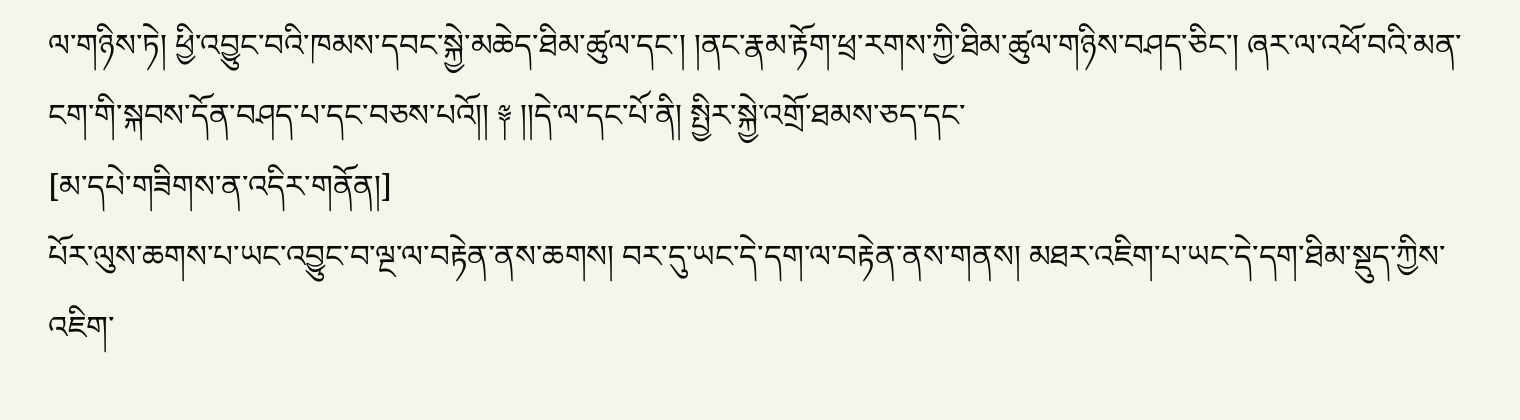ལ་གཉིས་ཏེ། ཕྱི་འབྱུང་བའི་ཁམས་དབང་སྐྱེ་མཆེད་ཐིམ་ཚུལ་དང་། །ནང་རྣམ་རྟོག་ཕྲ་རགས་ཀྱི་ཐིམ་ཚུལ་གཉིས་བཤད་ཅིང་། ཞར་ལ་འཕོ་བའི་མན་ངག་གི་སྐབས་དོན་བཤད་པ་དང་བཅས་པའོ།། ༈ །།དེ་ལ་དང་པོ་ནི། སྤྱིར་སྐྱེ་འགྲོ་ཐམས་ཅད་དང་
[མ་དཔེ་གཟིགས་ན་འདིར་གནོན།]
པོར་ལུས་ཆགས་པ་ཡང་འབྱུང་བ་ལྔ་ལ་བརྟེན་ནས་ཆགས། བར་དུ་ཡང་དེ་དག་ལ་བརྟེན་ནས་གནས། མཐར་འཇིག་པ་ཡང་དེ་དག་ཐིམ་སྡུད་ཀྱིས་འཇིག་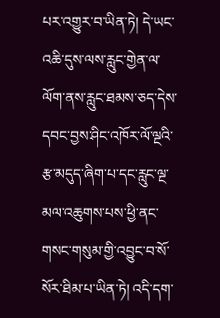པར་འགྱུར་བ་ཡིན་ཏེ། དེ་ཡང་འཆི་དུས་ལས་རླུང་གྱེན་ལ་ལོག་ནས་རླུང་ཐམས་ཅད་དེས་དབང་བྱས་ཤིང་འཁོར་ལོ་ལྔའི་རྩ་མདུད་ཞིག་པ་དང་རླུང་ལྔ་མལ་འཆུགས་པས་ཕྱི་ནང་གསང་གསུམ་གྱི་འབྱུང་བ་སོ་སོར་ཐིམ་པ་ཡིན་ཏེ། འདི་དག་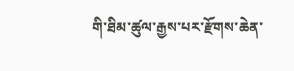གི་ཐིམ་ཚུལ་རྒྱས་པར་རྫོགས་ཆེན་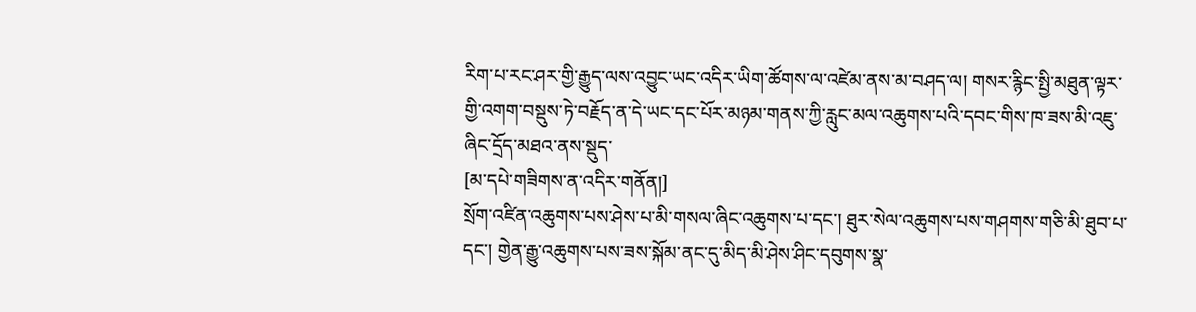རིག་པ་རང་ཤར་གྱི་རྒྱུད་ལས་འབྱུང་ཡང་འདིར་ཡིག་ཚོགས་ལ་འཛེམ་ནས་མ་བཤད་ལ། གསར་རྙིང་སྤྱི་མཐུན་ལྟར་གྱི་འགག་བསྡུས་ཏེ་བརྗོད་ན་དེ་ཡང་དང་པོར་མཉམ་གནས་ཀྱི་རླུང་མལ་འཆུགས་པའི་དབང་གིས་ཁ་ཟས་མི་འཇུ་ཞིང་དྲོད་མཐའ་ནས་སྡུད་
[མ་དཔེ་གཟིགས་ན་འདིར་གནོན།]
སྲོག་འཛིན་འཆུགས་པས་ཤེས་པ་མི་གསལ་ཞིང་འཆུགས་པ་དང་། ཐུར་སེལ་འཆུགས་པས་གཤགས་གཅི་མི་ཐུབ་པ་དང་། གྱེན་རྒྱུ་འཆུགས་པས་ཟས་སྐོམ་ནང་དུ་མིད་མི་ཤེས་ཤིང་དབུགས་སྣ་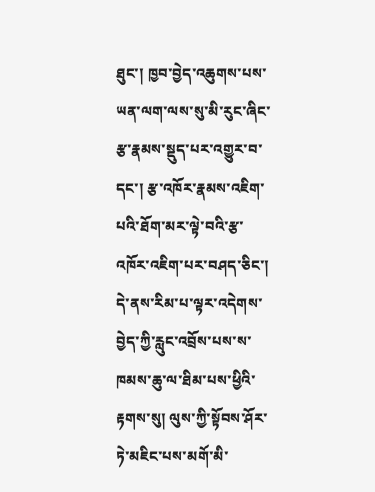ཐུང་། ཁྱབ་བྱེད་འཆུགས་པས་ཡན་ལག་ལས་སུ་མི་རུང་ཞིང་རྩ་རྣམས་སྡུད་པར་འགྱུར་བ་དང་། རྩ་འཁོར་རྣམས་འཇིག་པའི་ཐོག་མར་ལྟེ་བའི་རྩ་འཁོར་འཇིག་པར་བཤད་ཅིང་། དེ་ནས་རིམ་པ་ལྟར་འདེགས་བྱེད་ཀྱི་རླུང་འབྲོས་པས་ས་ཁམས་ཆུ་ལ་ཐིམ་པས་ཕྱིའི་རྟགས་སུ། ལུས་ཀྱི་སྟོབས་ཤོར་ཏེ་མཇིང་པས་མགོ་མི་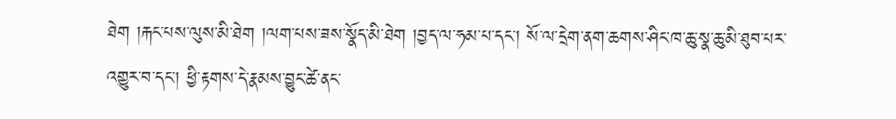ཐེག །རྐང་པས་ལུས་མི་ཐེག །ལག་པས་ཟས་སྣོད་མི་ཐེག །བྱད་ལ་ཧམ་པ་དང་། སོ་ལ་དྲེག་ནག་ཆགས་ཤིང་ཁ་ཆུ་སྣ་ཆུ་མི་ཐུབ་པར་འགྱུར་བ་དང་། ཕྱི་རྟགས་དེ་རྣམས་བྱུང་ཚེ་ནང་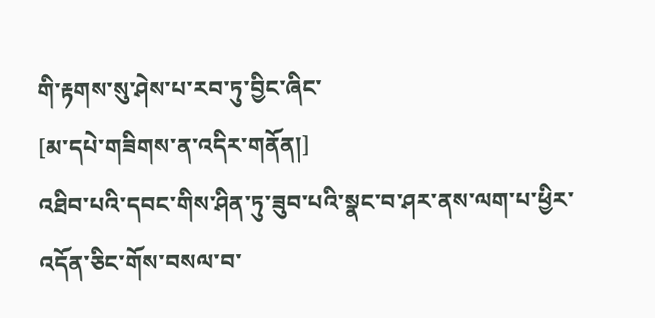གི་རྟགས་སུ་ཤེས་པ་རབ་ཏུ་བྱིང་ཞིང་
[མ་དཔེ་གཟིགས་ན་འདིར་གནོན།]
འཐིབ་པའི་དབང་གིས་ཤིན་ཏུ་ཟུབ་པའི་སྣང་བ་ཤར་ནས་ལག་པ་ཕྱིར་འདོན་ཅིང་གོས་བསལ་བ་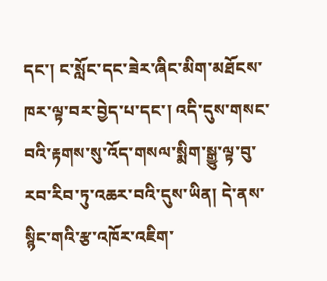དང་། ང་སློང་དང་ཟེར་ཞིང་མིག་མཐོངས་ཁར་ལྟ་བར་བྱེད་པ་དང་། འདི་དུས་གསང་བའི་རྟགས་སུ་འོད་གསལ་སྨིག་སྒྱུ་ལྟ་བུ་རབ་རིབ་ཏུ་འཆར་བའི་དུས་ཡིན། དེ་ནས་སྙིང་གའི་རྩ་འཁོར་འཇིག་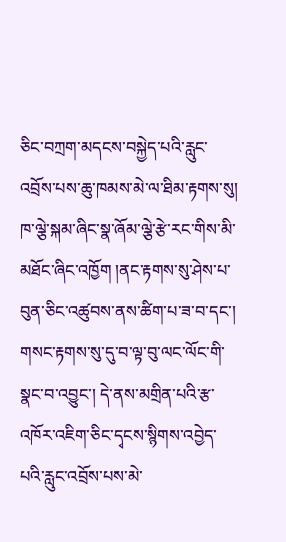ཅིང་བཀྲག་མདངས་བསྐྱེད་པའི་རླུང་འབྲོས་པས་ཆུ་ཁམས་མེ་ལ་ཐིམ་རྟགས་སུ། ཁ་ལྕེ་སྐམ་ཞིང་སྣ་ཞོམ་ལྕེ་རྩེ་རང་གིས་མི་མཐོང་ཞིང་འཁྱོག །ནང་རྟགས་སུ་ཤེས་པ་བུན་ཅིང་འཚུབས་ནས་ཚིག་པ་ཟ་བ་དང་། གསང་རྟགས་སུ་དུ་བ་ལྟ་བུ་ལང་ལོང་གི་སྣང་བ་འབྱུང་། དེ་ནས་མགྲིན་པའི་རྩ་འཁོར་འཇིག་ཅིང་དྭངས་སྙིགས་འབྱེད་པའི་རླུང་འབྲོས་པས་མེ་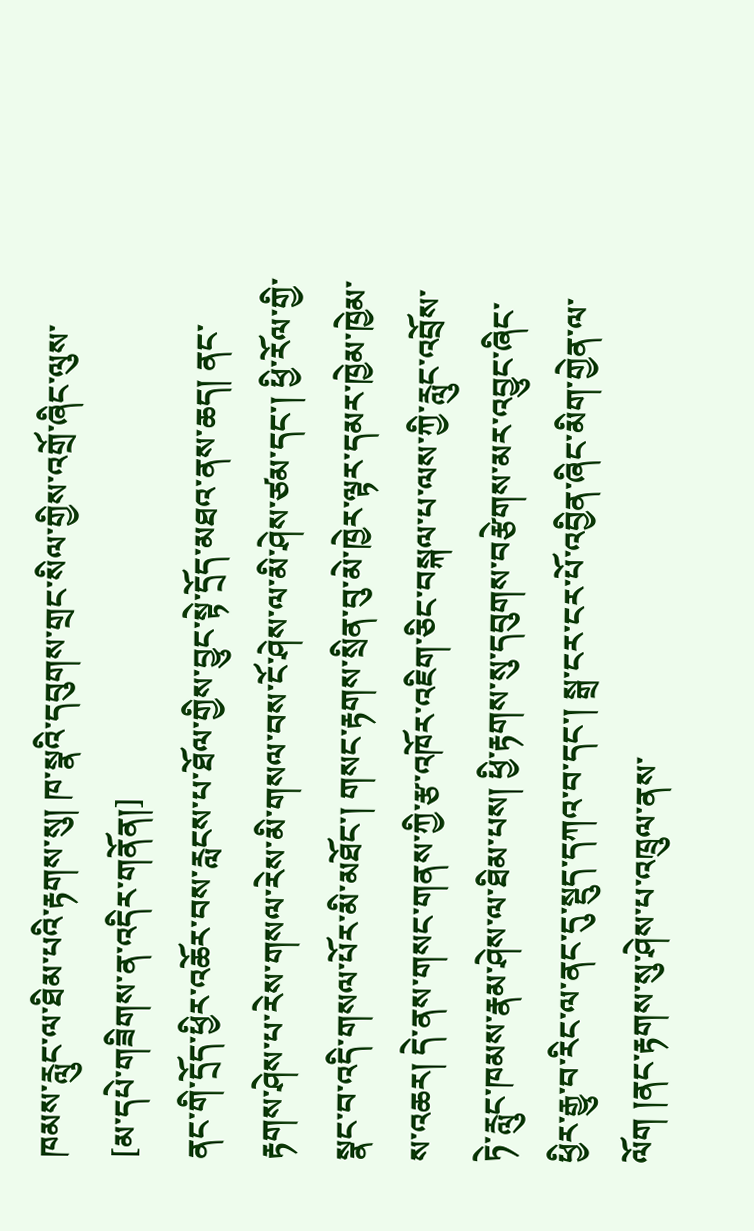ཁམས་རླུང་ལ་ཐིམ་པའི་རྟགས་སུ། ཁ་སྣའི་དབུགས་གྲང་སིལ་གྱིས་འགྲོ་ཞིང་ལུས་
[མ་དཔེ་གཟིགས་ན་འདིར་གནོན།]
ནང་གི་དྲོད་ཕྱིར་འཆོར་བས་རླངས་པ་ཐོལ་གྱིས་བྱུང་སྟེ་དྲོད་མཐའ་ནས་ཆད། ནང་རྟགས་ཤེས་པ་རེས་གསལ་རེས་མི་གསལ་བས་ངོ་ཤེས་ལ་མི་ཤེས་ཙམ་དང་། ཕྱི་རོལ་གྱི་སྣང་བ་འདི་གསལ་པོར་མི་མཐོང་། གསང་རྟགས་སྲིན་བུ་མེ་ཁྱེར་ལྟར་དམར་ཁྱེམ་ཁྱེམ་ས་འཆར། དེ་ནས་གསང་གནས་ཀྱི་རྩ་འཁོར་འཇིག་ཅིང་བསྐལ་པ་ལས་ཀྱི་རླུང་འབྲོས་ཏེ་རླུང་ཁམས་རྣམ་ཤེས་ལ་ཐིམ་པས། ཕྱི་རྟགས་སུ་དབུགས་བརྩེགས་མར་འབྱུང་ཞིང་ཕྱིར་རྒྱུ་བ་རིང་ལ་ནང་དུ་སྡུད་དཀའ་བ་དང་། སྒྲ་ངར་ངར་པོ་འབྱིན་ཞིང་མིག་གྱེན་ལ་ལོག །ནང་རྟགས་སུ་ཤེས་པ་འཁྲུལ་ནས་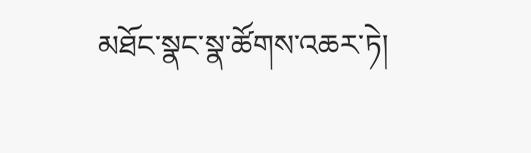མཐོང་སྣང་སྣ་ཚོགས་འཆར་ཏེ།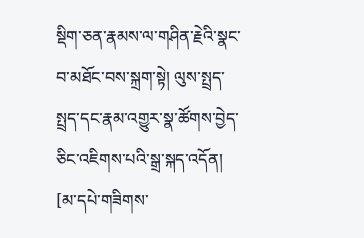སྡིག་ཅན་རྣམས་ལ་གཤིན་རྗེའི་སྣང་བ་མཐོང་བས་སྐྲག་སྟེ། ལུས་སྤྲད་སྤྲད་དང་རྣམ་འགྱུར་སྣ་ཚོགས་བྱེད་ཅིང་འཇིགས་པའི་སྒྲ་སྐད་འདོན།
[མ་དཔེ་གཟིགས་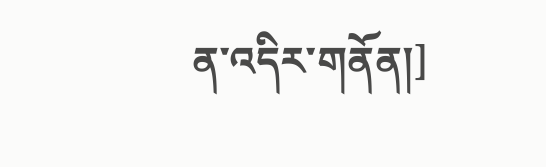ན་འདིར་གནོན།]